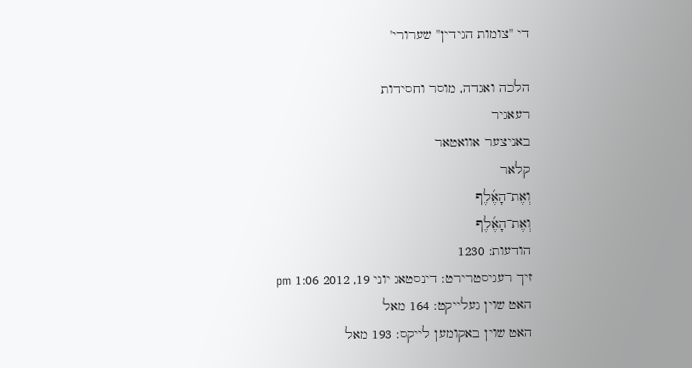די ''צומות הגידין'' שערורי'

הלכה ואגדה, מוסר וחסידות
רעאגיר
באניצער אוואטאר
קלאר
וְאֶת־הָאֶ֜לֶף
וְאֶת־הָאֶ֜לֶף
הודעות: 1230
זיך רעגיסטרירט: דינסטאג יוני 19, 2012 1:06 pm
האט שוין געלייקט: 164 מאל
האט שוין באקומען לייקס: 193 מאל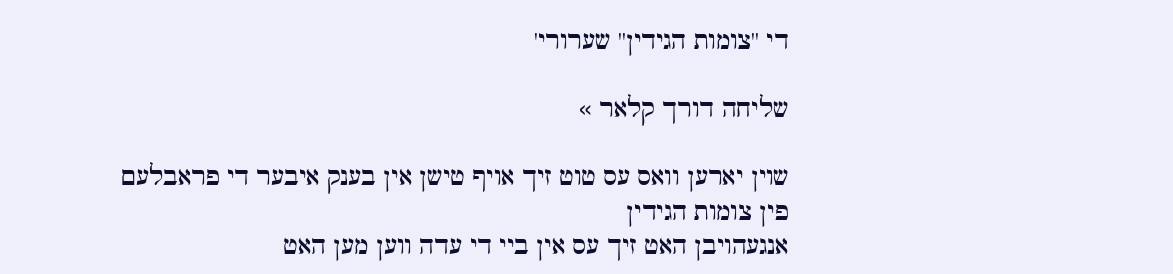די ''צומות הגידין'' שערורי'

שליחה דורך קלאר »

שוין יארען וואס עס טוט זיך אויף טישן אין בענק איבער די פראבלעם פין צומות הגידין
אנגעהויבן האט זיך עס אין ביי די עדה ווען מען האט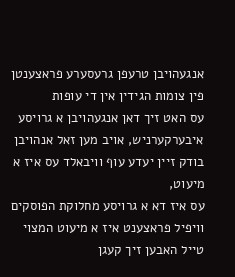אנגעהויבן טרעפן גרעסערע פראצענטן פין צומות הגידין אין די עופות
עס האט זיך דאן אנגעהויבן א גרויסע איבערקערניש, אויב מען זאל אנהויבן בודק זיין יעדע עוף וויבאלד עס איז א מיעוט,
עס איז דא א גרויסע מחלוקת הפוסקים וויפיל פראצענט איז א מיעוט המצוי
טייל האבען זיך קעגן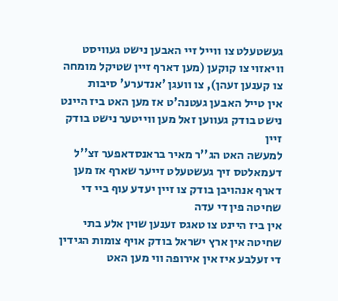געשטעלט צו ווייל זיי האבען נישט געוויסט וויאזוי צו קוקען (מען דארף זיין שטיקל מומחה צו קענען זעהן), צו וועגן 'אנדערע' סיבות
אין טייל האבען געטנה'ט אז מען האט ביז היינט נישט בודק געווען זאל מען ווייטער נישט בודק זיין
למעשה האט הג''ר מאיר בראנסדאפער זצ''ל דעמאלטס זיך געשטעלט זייער שארף אז מען דארף אנהויבן בודק צו זיין יעדע עוף ביי די שחיטה פין די עדה
אין ביז היינט צו טאגס זענען שוין אלע בתי שחיטה אין ארץ ישראל בודק אויף צומות הגידין
די זעלבע איז אין אירופה ווי מען האט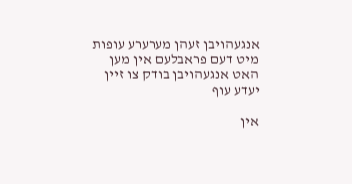אנגעהויבן זעהן מערערע עופות מיט דעם פראבלעם אין מען האט אנגעהויבן בודק צו זיין יעדע עוף

אין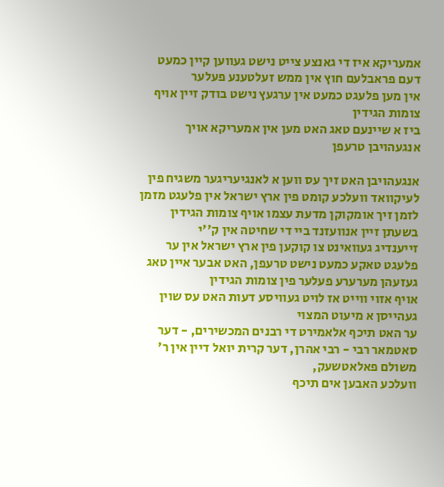אמעריקא איז די גאנצע צייט נישט געווען קיין כמעט דעם פראבלעם חוץ אין ממש זעלטענע פעלער
אין מען פלעגט כמעט אין ערגעץ נישט בודק זיין אויף צומות הגידין
ביז א שיינעם טאג האט מען אין אמעריקא אויך אנגעהויבן טרעפן

אנגעהויבן האט זיך עס ווען א לאנגיעריגער משגיח פין לעיקוואד וועלכע קומט פין ארץ ישראל אין פלעגט מזמן לזמן זיך אומקוקן מדעת עצמו אויף צומות הגידין בשעתן זיין אנוועזנד ביי די שחיטה אין ק''י
זייענדיג געוואינט צו קוקען פין ארץ ישראל אין ער פלעגט טאקע כמעט נישט טרעפן, האט אבער איין טאג געזעהן מערערע פעלער פין צומות הגידין
אויף אזוי ווייט אז לויט געוויסע דעות האט עס שוין געהייסן א מיעוט המצוי
ער האט תיכף אלאמירט די רבנים המכשירים, - דער סאטמאר רבי - רבי אהרן, דער קרית יואל דיין אין ר' משולם פאלאטשעק,
וועלכע האבען אים תיכף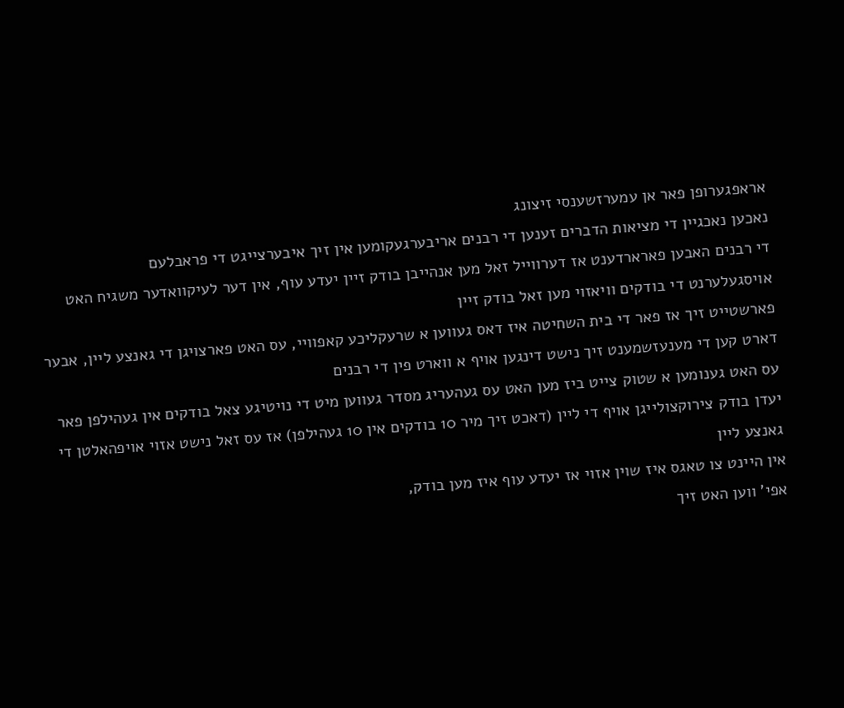אראפגערופן פאר אן עמערזשענסי זיצונג
נאכען נאכגיין די מציאות הדברים זענען די רבנים אריבערגעקומען אין זיך איבערצייגט די פראבלעם
די רבנים האבען פארארדענט אז דערווייל זאל מען אנהייבן בודק זיין יעדע עוף, אין דער לעיקוואדער משגיח האט אויסגעלערנט די בודקים וויאזוי מען זאל בודק זיין
פארשטייט זיך אז פאר די בית השחיטה איז דאס געווען א שרעקליכע קאפוויי, עס האט פארצויגן די גאנצע ליין, אבער דארט קען די מענעזשמענט זיך נישט דינגען אויף א ווארט פין די רבנים
עס האט גענומען א שטוק צייט ביז מען האט עס געהעריג מסדר געווען מיט די נויטיגע צאל בודקים אין געהילפן פאר יעדן בודק צירוקצולייגן אויף די ליין (דאכט זיך מיר 10 בודקים אין 10 געהילפן) אז עס זאל נישט אזוי אויפהאלטן די גאנצע ליין
אין היינט צו טאגס איז שוין אזוי אז יעדע עוף איז מען בודק,
אפי' ווען האט זיך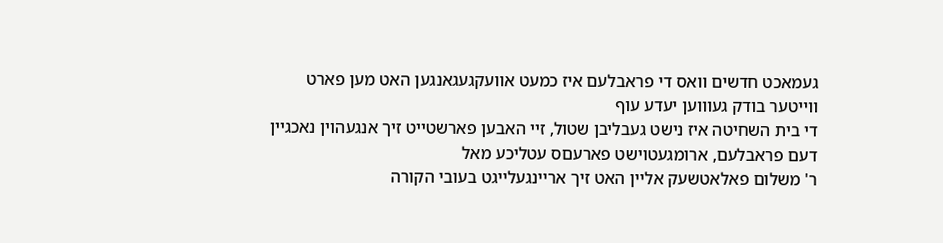געמאכט חדשים וואס די פראבלעם איז כמעט אוועקגעגאנגען האט מען פארט ווייטער בודק געוווען יעדע עוף
די בית השחיטה איז נישט געבליבן שטול, זיי האבען פארשטייט זיך אנגעהוין נאכגיין דעם פראבלעם, ארומגעטוישט פארעםס עטליכע מאל
ר' משלום פאלאטשעק אליין האט זיך אריינגעלייגט בעובי הקורה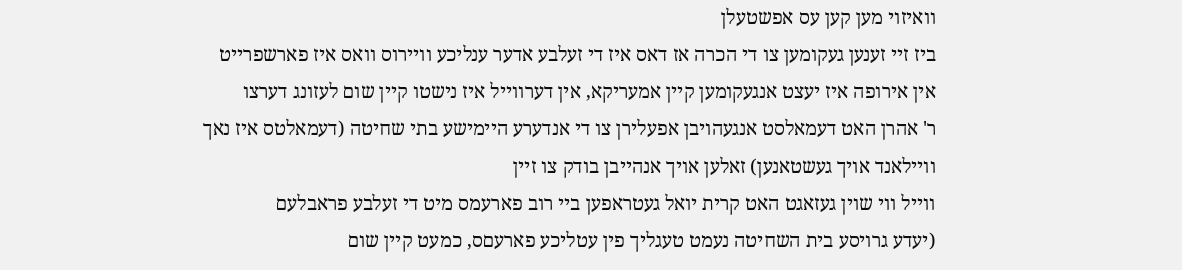וואיזוי מען קען עס אפשטעלן
ביז זיי זענען געקומען צו די הכרה אז דאס איז די זעלבע אדער ענליכע וויירוס וואס איז פארשפרייט אין אירופה איז יעצט אנגעקומען קיין אמעריקא, אין דערווייל איז נישטו קיין שום לעזונג דערצו
ר' אהרן האט דעמאלסט אנגעהויבן אפעלירן צו די אנדערע היימישע בתי שחיטה (דעמאלטס איז נאך וויילאנד אויך געשטאנען) זאלען אויך אנהייבן בודק צו זיין
ווייל ווי שוין געזאגט האט קרית יואל געטראפען ביי רוב פארעמס מיט די זעלבע פראבלעם
(יעדע גרויסע בית השחיטה נעמט טעגליך פין עטליכע פארעםס, כמעט קיין שום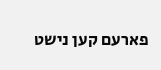פארעם קען נישט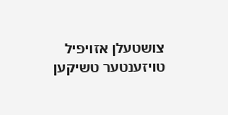צושטעלן אזויפיל טויזענטער טשיקען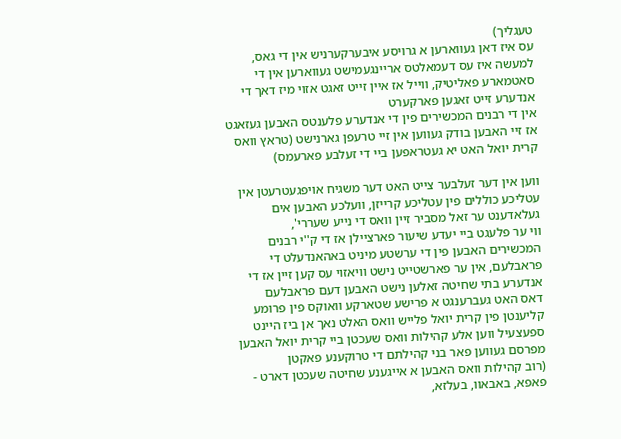טעגליך)
עס איז דאן געווארען א גרויסע איבערקערניש אין די גאס,
למעשה איז עס דעמאלטס אריינגעמישט געווארען אין די סאטמארע פאליטיק, ווייל אז איין זייט זאגט אזוי מיז דאך די אנדערע זייט זאגען פארקערט
אין די רבנים המכשירים פין די אנדערע פלענטס האבען געזאגט אז זיי האבען בודק געווען אין זיי טרעפן גארנישט (טראץ וואס קרית יואל האט יא געטראפען ביי די זעלבע פארעמס)

ווען אין דער זעלבער צייט האט דער משגיח אויפגעטרעטן אין עטליכע כוללים פין עטליכע קרייזן, וועלכע האבען אים געלאדענט ער זאל מסביר זיין וואס די נייע שעררי',
ווי ער פלעגט ביי יעדע שיעור פארציילן אז די ק''י רבנים המכשירים האבען פין די ערשטע מיניט באהאנדעלט די פראבלעם, אין ער פארשטייט נישט וויאזוי עס קען זיין אז די אנדערע בתי שחיטה זאלען נישט האבען דעם פראבלעם
דאס האט געברענגט א פרישע שטארקע וואוקס פין פרומע קליענטן פין קרית יואל פלייש וואס האלט נאך אן ביז היינט
ספעצעיל ווען אלע קהילות וואס שעכטן ביי קרית יואל האבען מפרסם געווען פאר בני קהילתם די טרוקענע פאקטן
(רוב קהילות וואס האבען א אייגענע שחיטה שעכטן דארט - פאפא, באבאוו, בעלזא,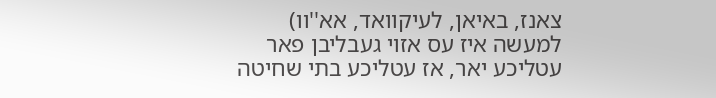צאנז, באיאן, לעיקוואד, אא''וו)
למעשה איז עס אזוי געבליבן פאר עטליכע יאר, אז עטליכע בתי שחיטה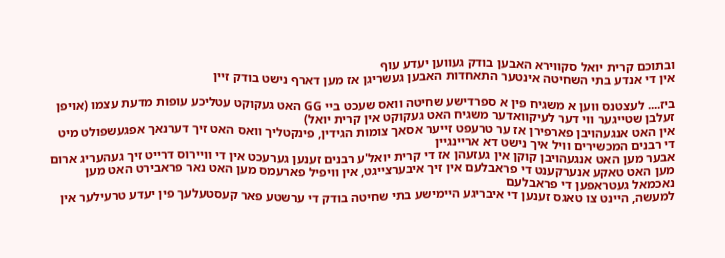ובתוכם קרית יואל סקווירא האבען בודק געווען יעדע עוף
אין די אנדע בתי השחיטה אינטער התאחדות האבען געשריגן אז מען דארף נישט בודק זיין

ביז.... לעצטנס ווען א משגיח פין א ספרדישע שחיטה וואס שעכט ביי GG האט געקוקט עטליכע עופות מדעת עצמו (אויפן זעלבן שטייגער ווי דער לעיקוואדער משגיח האט געקוקט אין קרית יואל)
אין האט אנגעהויבן פארפירן אז ער טרעפט זייער אסאך צומות הגידין, פינקטליך וואס האט זיך דערנאך אפגעשפולט מיט די רבנים המכשירים וויל איך נישט דא אריינגיין
אבער מען האט אנגעהויבן קוקן אין געזעהן אז די קרית יואל'ע רבנים זענען גערעכט אין די וויירוס דרייט זיך געהעריג ארום
מען האט טאקע אנערקענט די פראבלעם אין זיך איבערצייגט, אין וויפיל פארעמס מען האט נאר פראבירט האט מען נאכמאל געטראפען די פראבלעם
למעשה, היינט צו טאגס זענען די איבריגע היימישע בתי שחיטה בודק די ערשטע פאר קעסטעלעך פין יעדע טרעילער אין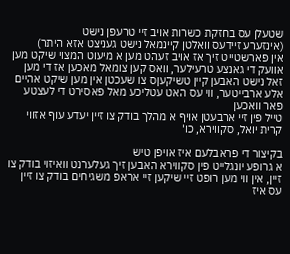שטעלן עס בחזקת כשרות אויב זיי טרעפן נישט
(אינזערע זיידעס וואלטן קיינמאל נישט געניצט אזא היתר)
אין פארשטייט זיך אז אויב זעהט מען א מיעוט המצוי שיקט מען אוועק די גאנצע טרעילער, וואס קען צומאל מאכען אז די מען זאל נישט האבען קיין טשיקעןס צו שעכטן אין מען שיקט אהיים אלע ארבייטער, ווי עס האט עטליכע מאל פאסירט די לעצטע פאר וואכען
טייל פין זיי ארבעטן אויף א מהלך בודק צו זיין יעדע עוף אזווי קרית יואל, סקווירא, כו'

בקיצור די פראבלעם איז אויפן טיש
א גרופע יונגלייט פין סקווירא האבען זיך געלערנט וואיזוי בודק צו זיין, אין ווי מען רופט זיי שיקען זיי אראפ משגיחים בודק צו זיין
עס איז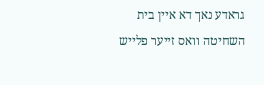גראדע נאך דא איין בית השחיטה וואס זייער פלייש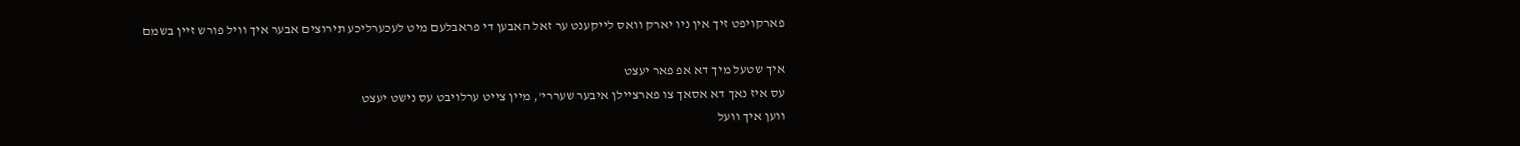פארקויפט זיך אין ניו יארק וואס לייקענט ער זאל האבען די פראבלעם מיט לעכערליכע תירוצים אבער איך וויל פורש זיין בשמם

איך שטעל מיך דא אפ פאר יעצט
עס איז נאך דא אסאך צו פארציילן איבער שעררי', מיין צייט ערלויבט עס נישט יעצט
ווען איך וועל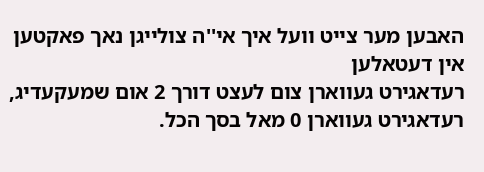האבען מער צייט וועל איך אי''ה צולייגן נאך פאקטען אין דעטאלען
רעדאגירט געווארן צום לעצט דורך 2 אום שמעקעדיג, רעדאגירט געווארן 0 מאל בסך הכל.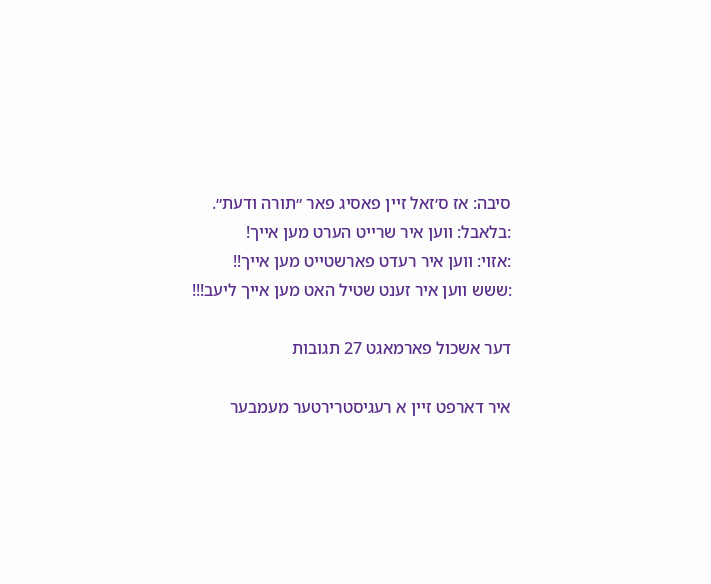סיבה: אז ס׳זאל זיין פאסיג פאר ״תורה ודעת״.
:בלאבל: ווען איר שרייט הערט מען אייך!
:אזוי: ווען איר רעדט פארשטייט מען אייך!!
:ששש ווען איר זענט שטיל האט מען אייך ליעב!!!

דער אשכול פארמאגט 27 תגובות

איר דארפט זיין א רעגיסטרירטער מעמבער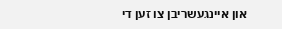און איינגעשריבן צו זען די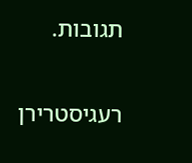תגובות.


רעגיסטרירן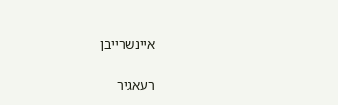איינשרייבן

רעאגיר